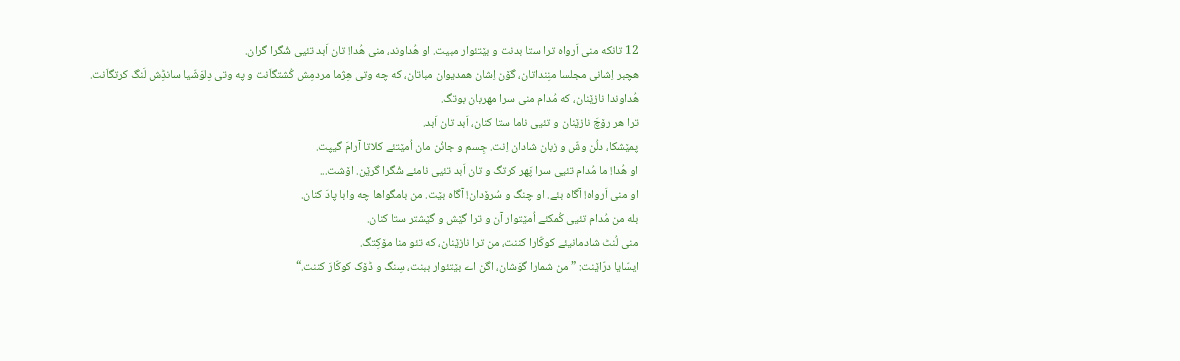12 تانکه منی اَرواه ترا ستا بدنت و بێتئوار مبیت. او هُداوند، منی هُدا! تان اَبد تئیی شُگرا گران.
هچبر اِشانی مجلسا منِنداتان، گۆن اِشان همدیوان مباتان، که چه وتی هِژما مردمِش کُشتگاَنت و په وتی دِلوَشّیا سانڈِش لَنگ کرتگاَنت.
هُداوندا نازێنان، که مُدام منی سرا مهربان بوتگ.
ترا هر رۆچَ نازێنان و تئیی ناما ستا کنان، اَبد تان اَبد.
پمێشکا، دلُن وشّ و زبان شادان اِنت. جِسم و جانُن مان اُمێتئے کلاتا آرامَ گیپت.
او هُدا! ما مُدام تئیی سرا پَهر کرتگ و تان اَبد تئیی نامئے شُگرا گرێن. اۆشت...
او منی اَرواه! آگاه بئے. او چنگ و سُرۆدان! آگاه بێت. من بامگواها چه وابا پادَ کنان.
بله من مُدام تئیی کُمکئے اُمێتوار آن و ترا گێش و گێشتر ستا کنان.
منی لُنٹ شادمانیئے کوکّارا کننت، من ترا نازێنان، که تئو منا مۆکِتگ.
ایسّایا درّاێنت: ”من شمارا گوَشان، اگن اے بێتئوار ببنت، سِنگ و ڈۆک کوکّارَ کننت.“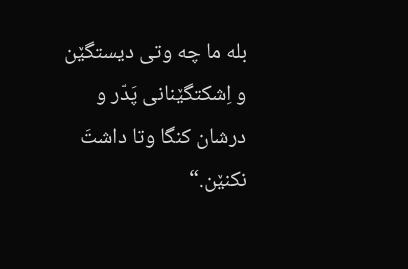بله ما چه وتی دیستگێن و اِشکتگێنانی پَدّر و درشان کنگا وتا داشتَ نکنێن.“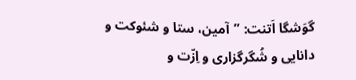گوَشگا اَتنت: ”آمین، ستا و شئوکت و دانایی و شُگرگزاری و اِزّت و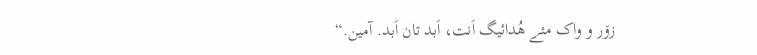زۆر و واک مئے هُدائیگ اَنت، اَبد تان اَبد. آمین.“